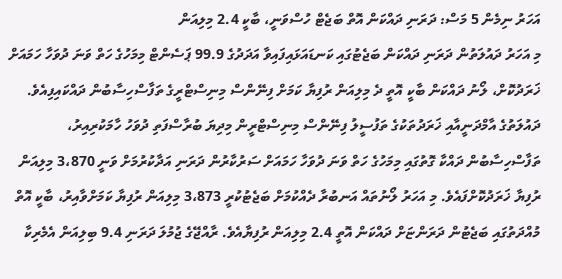އަހަރު ނިމެން 5 މަސް: ދަރަނި ދައްކަން އޮތް ބަޖެޓް ހުސްވަނީ، ބާކީ 2.4 މިލިއަން
މި އަހަރު ދައުލަތުން ދަރަނި ދައްކަން ބަޖެޓުގައި ކަނޑައަޅައިފައިވާ އަދަދުގެ 99.9 ޕަސެންޓް މިމަހުގެ ހަތް ވަނަ ދުވަހާ ހަމައަށް ޚަރަދުކޮށް، ލޯނު ދައްކަން ބާކީ އޮތީ ދެ މިލިއަން ރުފިޔާ ކަމަށް ފިނޭންސް މިނިސްޓްރީގެ ތަފާސްހިސާބުން ދައްކައިފިއެވެ. ދައުލަތުގެ އާމްދަނީއާއި ޚަރަދުތަކުގެ ތަފުސީލު ފިނޭންސް މިނިސްޓްރީން މިދިޔަ ބުރާސްފަތި ދުވަހު ހާމަކުރިއިރު، ތަފާސްހިސާބުން ދައްކާ ގޮތުގައި މިމަހުގެ ހަތް ވަނަ ދުވަހާ ހަމައަށް ސަރުކާރުން ދަރަނި އަދާކުރުމަށް ވަނީ 3،870 މިލިއަން ރުފިޔާ ޚަރަދުކޮށްފައެވެ. މި އަހަރު ލޯނުތައް އަނބުރާ ދެއްކުމަށް ބަޖެޓުކުރީ 3،873 މިލިއަން ރުފިޔާ ކަމަށްވާއިރު، ބާކީ އޮތް މުއްދަތުގައި ބަޖެޓުން ދަރަންޏަށް ދައްކަން އޮތީ 2.4 މިލިއަން ރުފިޔާއެވެ. ރާއްޖޭގެ ޖުމުލަ ދަރަނި 9.4 ބިލިއަން އެމެރިކާ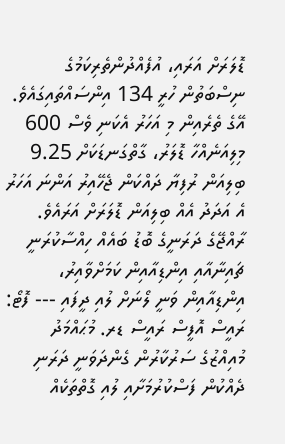ޑޮލަރަށް އަރައި، އުފެއްދުންތެރިކަމުގެ ނިސްބަތުން ހުރީ 134 އިންސައްތައިގައެވެ. އޭގެ ތެރެއިން މި އަހަރު އެކަނި ވެސް 600 މިލިއަނެއްހާ ޑޮލަރު، ގާތްގަނޑަކަށް 9.25 ބިލިއަން ރުފިޔާ ދައްކަން ޖެހޭއިރު އަންނަ އަހަރު އެ އަދަދު އެއް ބިލިއަން ޑޮލަރަށް އަރައެވެ. ރާއްޖޭގެ ދަރަނީގެ ބޮޑު ބައެއް ހިއްސާކުރަނީ ޗައިނާއާއި އިންޑިއާއިން ކަމަށްވާއިރު، އިންޑިއާއިން ވަނީ ލޯނަށް ލުއި ދީފައި --- ފޮޓޯ: ރައީސް އޮފީސް ރައީސް ޑރ. މުޙައްމަދު މުއިއްޒުގެ ސަރުކާރުން ގެންދަވަނީ ދަރަނި ދެއްކުން ފަސްކުރުމަށާއި ލުއި ގޮތްތަކެއް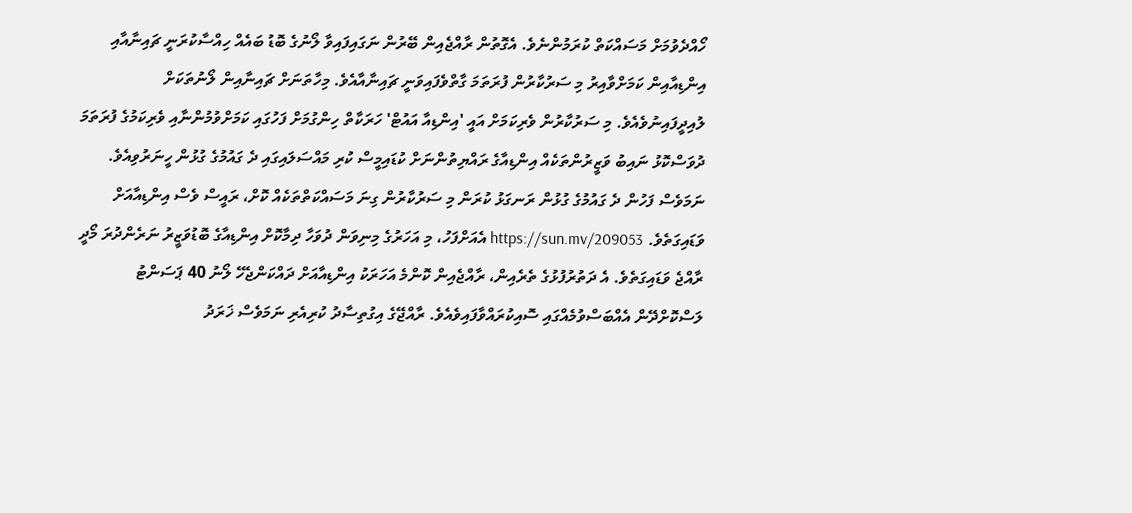ހޯއްދެވުމަށް މަސައްކަތް ކުރަމުންނެވެ. އެގޮތުން ރާއްޖެއިން ބޭރުން ނަގައިފައިވާ ލޯނުގެ ބޮޑު ބައެއް ހިއްސާކުރަނީ ޗައިނާއާއި އިންޑިއާއިން ކަމަށްވާއިރު މި ސަރުކާރުން ފުރަތަމަ ގާތްވެފައިވަނީ ޗައިނާއާއެވެ. މިހާތަނަށް ޗައިނާއިން ލޯނުތަކަށް ލުއިދީފައިނުވެއެވެ. މި ސަރުކާރުން ވެރިކަމަށް އައީ 'އިންޑިއާ އައުޓް' ހަރަކާތް ހިންގުމަށް ފަހުގައި ކަމަށްވުމުންނާއި ވެރިކަމުގެ ފުރަތަމަ ދުވަސްކޮޅު ނައިބު ވަޒީރުންތަކެއް އިންޑިއާގެ ރައްޔިތުންނަށް ކުޑައިމީސް ކުރި މައްސަލައިގައި ދެ ގައުމުގެ ގުޅުން ހީނަރުވިއެވެ. ނަމަވެސް ފަހުން ދެ ގައުމުގެ ގުޅުން ރަނގަޅު ކުރަން މި ސަރުކާރުން ގިނަ މަސައްކަތްތަކެއް ކޮށް، ރައީސް ވެސް އިންޑިއާއަށް ވަޑައިގަތެވެ. https://sun.mv/209053 އެއަށްފަހު، މި އަހަރުގެ މިނިވަން ދުވަހާ ދިމާކޮށް އިންޑިއާގެ ބޮޑުވަޒީރު ނަރެންދުރަ މޯދީ ރާއްޖެ ވަޑައިގަތެވެ. އެ ދަތުރުފުޅުގެ ތެރެއިން، ރާއްޖެއިން ކޮންމެ އަހަރަކު އިންޑިއާއަށް ދައްކަންޖެހޭ ލޯނު 40 ޕަސަންޓު ލަސްކޮށްދޭން އެއްބަސްވުމެއްގައި ސޮއިކުރައްވާފައިވެއެވެ. ރާއްޖޭގެ އިގުތިސާދު ކުރިއެރި ނަމަވެސް ޚަރަދު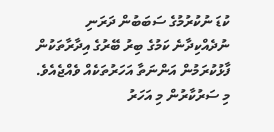ކުޑަ ނުކުރުމުގެ ސަބަބުން ދަރަނި ނުދެއްކިދާނެ ކަމުގެ ބިރު ބޭރުގެ އިދާރާތަކުން ފާޅުކުރަމުން އަންނަތާ އަހަރުތަކެއް ވެއްޖެއެވެ. މި ސަރުކާރުން މި އަހަރު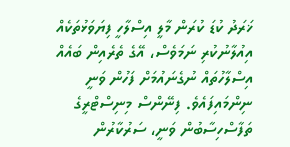ޚަރަދު ކުޑަ ކުރަން މާލީ އިސްލާހީ ފިޔަވަޅުތަކެއް އިއުލާނުކުރި ނަމަވެސް، އޭގެ ތެރެއިން ބައެއް އިސްލާހުތައް ނުގެނައުމަށް ފަހުން ވަނީ ނިންމައިފައެވެ. ފިނޭންސް މިނިސްޓްރީގެ ތަފާސްހިސާބުން ވަނީ، ސަރުކާރުން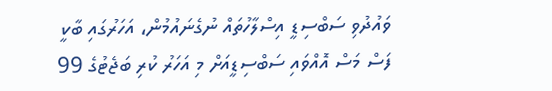ވައުދުވި ސަބްސިޑީ އިސްލާހުތައް ނުގެނައުމުން، އަހަރުގައި ބާކީ ފަސް މަސް އޮއްވައި ސަބްސިޑީއަށް މި އަހަރު ކުރި ބަޖެޓުގެ 99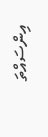އިންސައްތަ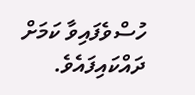ހުސްވެފައިވާ ކަމަށް ދައްކައިފައެވެ.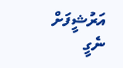އަރުޝީފަށް ނެގީ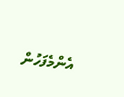އެންމެފަހުން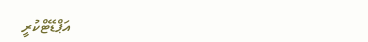އަޕްޑޭޓްކުރީ